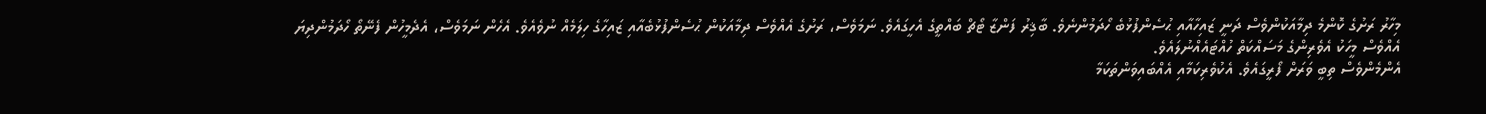މިހާރު ރަށުގެ ކޮންމެ ދިމާއަކުންވެސް ދަނީ ޒައިހާއާއި ޙުސެންފުޅުބެ ހޯދަމުންނެވެ. ބާޤިރު ފަންޒާ ޓޯޗް ބައްތީގެ އެހީގައެވެ. ނަމަވެސް، ރަށުގެ އެއްވެސް ދިމާއަކުން ޙުސެންފުޅުބެއާއި ޒައިހާގެ ހިލަމެއް ނުވެއެވެ. އެހެން ނަމަވެސް، އެދެމީހުން ފެނޭތޯ ހޯދަމުންދިޔަ އެއްވެސް މީހަކު އެވެރިންގެ މަސައްކަތް ހުއްޓައެއްނުލައެވެ.
އެންމެންވެސް ތިބީ ވަރަށް ފޯރީގައެވެ. އެކުވެރިކަމާއި އެއްބައިވަންތަކަމާ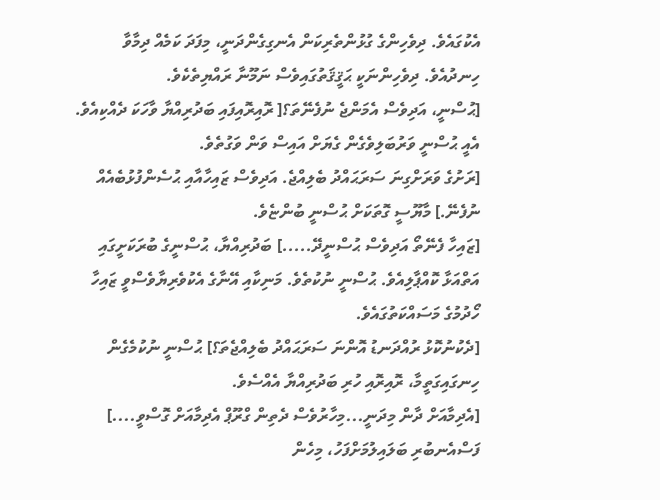އެކުގައެވެ. ދިވެހިންގެ ގުޅުންތެރިކަން އެނގިގެންދަނީ، މިފަދަ ކަމެއް ދިމާވާ ހިނދުއެވެ. ދިވެހިންނަކީ ޙަޤީޤަތުގައިވެސް ނަމޫނާ ރައްޔިތެކެވެ.
[ޙުސްނީ، އަދިވެސް އެމަންޖެ ނުފެނޭތަ؟[ ރޮއިރޮއިފައި ބަދުރިއްޔާ ވާހަކަ ދެއްކިއެވެ. އެއީ ޙުސްނީ ވަރުބަލިވެގެން ގެޔަށް އައިސް ވަން ވަގުތެވެ.
[ރަށުގެ ވަރަށްގިނަ ސަރަޙައްދު ބެލިއްޖެ. އަދިވެސް ޒައިހާއާއި ޙުސެންފުޅުބެއެއް ނުފެނޭ.] މާޔޫސީ ގޮތަކަށް ޙުސްނީ ބުންޏެވެ.
[ޒައިހާ ފެނޭތޯ އަދިވެސް ޙުސްނީދޭ.....] ބަދުރިއްޔާ، ޙުސްނީގެ ބުރަކަށީގައި އަތްއަޅާ ކޮއްޕާލިއެވެ. ޙުސްނީ ނުކުތެވެ. މަނިކާއި އޭނާގެ އެކުވެރިޔާވެސްވީ ޒައިހާ ހޯދުމުގެ މަސައްކަތުގައެވެ.
[ދެކުނުކޮޅު ރުއްދަނޑު އޮންނަ ސަރަޙައްދު ބެލިއްޖެތަ؟] ޙުސްނީ ނުކުމެގެން ހިނގައިގަތީމާ، ރޮއިރޮއި ހުރި ބަދުރިއްޔާ އެއްސެވެ.
[އެދިމާއަށް ދާން މިދަނީ...މިހާރުވެސް ދެތިން ގްރޫޕް އެދިމާއަށް ގޮސްވީ....] ފަސްއެނބުރި ބަލައިލުމަށްފަހު، މިހެން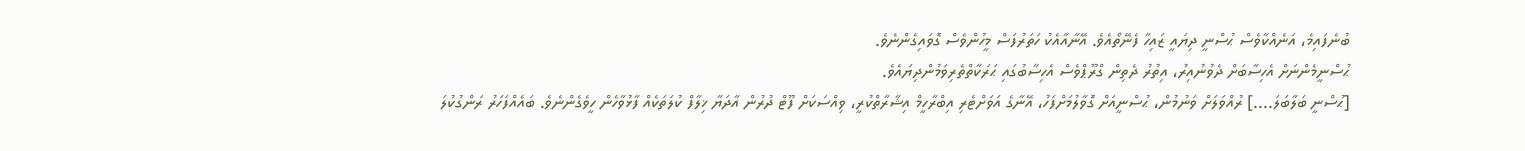ބުނެފައިމެ، އަނެއްކާވެސް ޙުސްނީ ދިޔައީ ޒައިހާ ފެނޭތޯއެވެ. އޭނާއާއެކު ހަތަރުފަސް މީހުންވެސް ގޮވައިގެންނެވެ.
ޙުސްނީމެންނަށް އެހިސާބަށް ދެވުނުއިރު، އިތުރު ދެތިން ގްރޫޕްވެސް އެހިސާބުގައި ޙަރަކާތްތެރިވަމުންދިޔައެވެ.
[ޙުސްނީ ބަލާބަލަ....] ރުއްވަލަށް ވަނުމުން، ޙުސްނީއަށް ގޮވާލުމަށްފަހު، އޭނާގެ އަވަށްޓެރި އިބްރާހީމް އިޝާރާތްކުރީ، ވިއްސަކަށް ފޫޓް ދުރުން އާދަޔާ ޚިލާފް ކުލަތަކެއް ފާޅުވާހެން ހީވެގެންނެވެ. ބައެއްފަހަރު ރަންގުކުލަ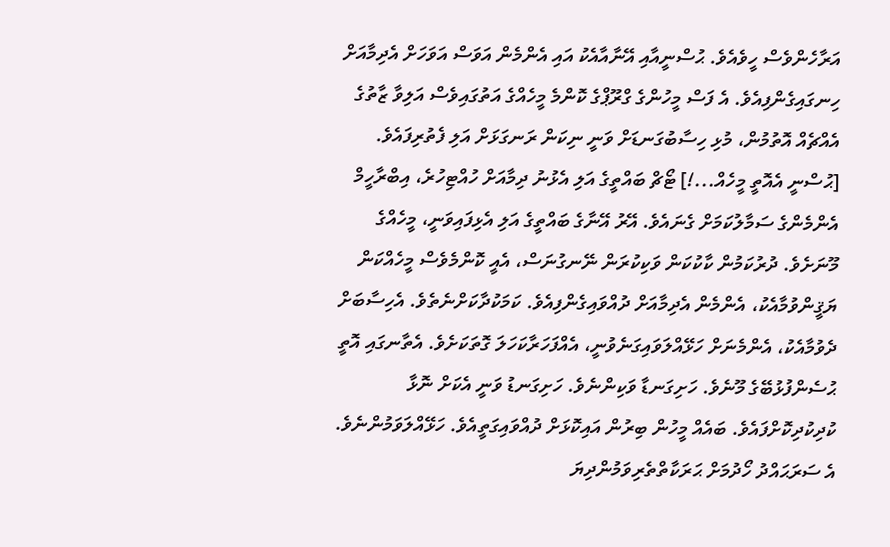އަރާހެންވެސް ހީވެއެވެ. ޙުސްނީއާއި އޭނާއާއެކު އައި އެންމެން އަވަސް އަވަހަށް އެދިމާއަށް ހިނގައިގެންފިއެވެ. އެ ފަސް މީހުންގެ ގްރޫޕްގެ ކޮންމެ މީހެއްގެ އަތުގައިވެސް އަލިވާ ޒާތުގެ އެއްޗެއް އޮތުމުން، މުޅި ހިސާބުގަނޑަށް ވަނީ ނިކަން ރަނގަޅަށް އަލި ފެތުރިފައެވެ.
[ޙުސްނީ އެއޮތީ މީހެއް...!] ޓޯޗް ބައްތީގެ އަލި އެޅުނު ދިމާއަށް ހުއްޓިހުރެ، އިބްރާހީމް އެންމެންގެ ސަމާލުކަމަށް ގެނައެވެ. އޭރު އޭނާގެ ބައްތީގެ އަލި އެޅިފައިވަނީ، މީހެއްގެ މޫނަށެވެ. ދުރުކަމުން ކާކުކަން ވަކިކުރަން ނޭނގުނަސް، އެއީ ކޮންމެވެސް މީހެއްކަން ޔަޤީންވުމާއެކު، އެންމެން އެދިމާއަށް ދުއްވައިގެންފިއެވެ. ކަމަކުދާކަށްނެތެވެ. އެހިސާބަށް ދެވުމާއެކު، އެންމެނަށް ހަޅޭއްލަވައިގަނެވުނީ، އެއްފަހަރާކަހަލަ ގޮތަކަށެވެ. އެތާނގައި އޮތީ ޙުސެންފުޅުބޭގެ މޫނެވެ. ހަށިގަނޑާ ވަކިންނެވެ. ހަށިގަނޑު ވަނީ އެކަށް ނޮޅާ ކުދިކުދިކޮށްފައެވެ. ބައެއް މީހުން ބިރުން އައިކޮޅަށް ދުއްވައިގަތީއެވެ. ހަޅޭއްލަވަމުންނެވެ. އެ ސަރަޙައްދު ހޯދުމަށް ޙަރަކާތްތެރިވަމުންދިޔަ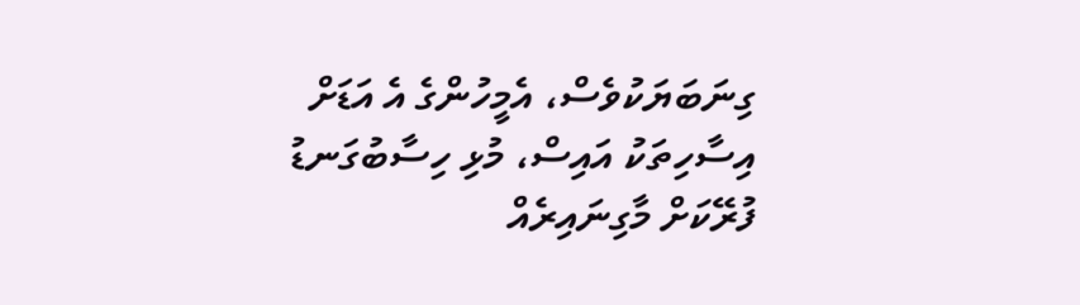ގިނަބަޔަކުވެސް، އެމީހުންގެ އެ އަޑަށް އިސާހިތަކު އައިސް، މުޅި ހިސާބުގަނޑު ފުރޭކަށް މާގިނައިރެއް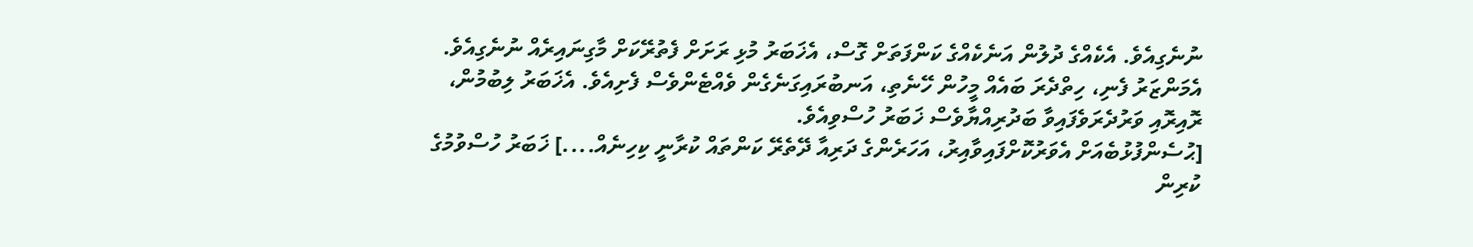ނުނެގިއެވެ. އެކެއްގެ ދުލުން އަނެކެއްގެ ކަންފަތަށް ގޮސް، އެޚަބަރު މުޅި ރަށަށް ފެތުރޭކަށް މާގިނައިރެއް ނުނެގިއެވެ.
އެމަންޒަރު ފެނި، ހިތްދެރަ ބައެއް މީހުން ހޭނެތި، އަނބުރައިގަނެގެން ވެއްޓެންވެސް ފެށިއެވެ. އެޚަބަރު ލިބުމުން، ރޮއިރޮއި ވަރުދެރަވެފައިވާ ބަދުރިއްޔާވެސް ޚަބަރު ހުސްވިއެވެ.
[ޙުސެންފުޅުބެއަށް އެވަރުކޮށްފައިވާއިރު، އަހަރެންގެ ދަރިއާ ދޭތެރޭ ކަންތައް ކުރާނީ ކިހިނެއް....] ޚަބަރު ހުސްވުމުގެ ކުރިން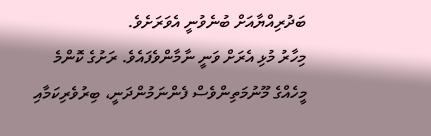ބަދުރިއްޔާއަށް ބުނެވުނީ އެވަރަށެވެ.
މިހާރު މުޅި އެރަށް ވަނީ ނާމާންވެފައެވެ. ރަށުގެ ކޮންމެ މީހެއްގެ މޫނުމަތިންވެސް ފެންނަމުންދަނީ، ބިރުވެރިކަމާއި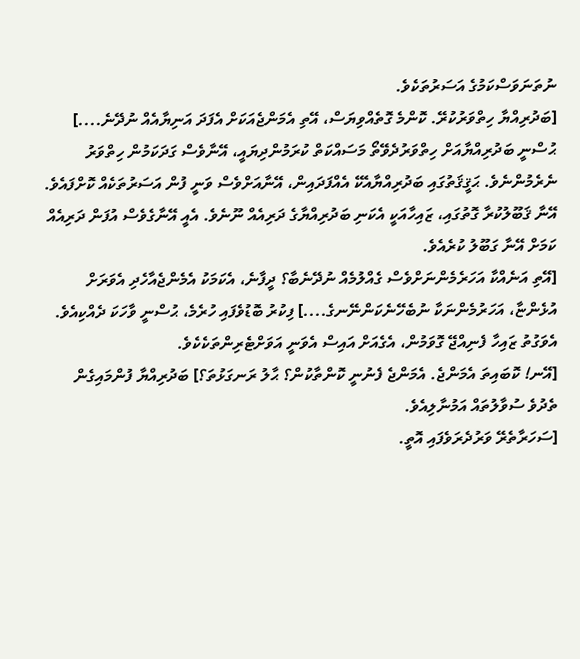ނުތަނަވަސްކަމުގެ އަސަރުތަކެވެ.
[ބަދުރިއްޔާ ހިތްވަރުކުރޭ. ކޮންމެ ގޮތެއްވިޔަސް، އޭތި އެމަންޖެއަކަށް އެފަދަ އަނިޔާއެއް ނުދޭނެ....] ޙުސްނީ ބަދުރިއްޔާއަށް ހިތްވަރުދެވޭތޯ މަސައްކަތް ކުރަމުންދިޔައީ، އޭނާވެސް ގަދަކަމުން ހިތްވަރު ނެރެމުންނެވެ. ޙަޤީޤަތުގައި ބަދުރިއްޔާއެކޭ އެއްފަދައިން، އޭނާއަށްވެސް ވަނީ ފުން އަސަރުތަކެއް ކޮށްފައެވެ.
އޭނާ ޤަބޫލުކުރާ ގޮތުގައި، ޒައިހާއަކީ އެކަނި ބަދުރިއްޔާގެ ދަރިއެއް ނޫނެވެ. އެއީ އޭނާގެވެސް އުފަން ދަރިއެއް ކަމަށް އޭނާ ގަބޫލު ކުރެއެވެ.
[އޭތި އަނެއްކާ އަހަރެމެންނަށްވެސް ގެއްލުމެއް ނުދޭނެބާ؟ ދީފާނެ، އެކަމަކު އެމެންޖެއާހެދި އެވަރަށް އުޅެންޏާ، އަހަރުމެންނަކާ ނުބެހޭނެކަންނޭނގެ....] ފިކުރު ބޮޑުވެފައި ހުރެމެ، ޙުސްނީ ވާހަކަ ދެއްކިއެވެ.
އެވަގުތު ޒައިހާ ފެނިއްޖޭ ގޮވަމުން، އެގެއަށް އައިސް އެވަނީ އަވަށްޓެރިންތަކެކެވެ.
[އޭނ! ކޮބައިތަ އެމަންޖެ. އެމަންޖެ ފެނުނީ ކޮންތާކުން؟ ޙާލު ރަނގަޅުތަ؟] ބަދުރިއްޔާ ފުންމައިގެން ތެދުވެ ސުވާލުތައް އަމުނާލިއެވެ.
[ސަހަރާތެރޭ ވަރުދެރަވެފައި އޮތީ.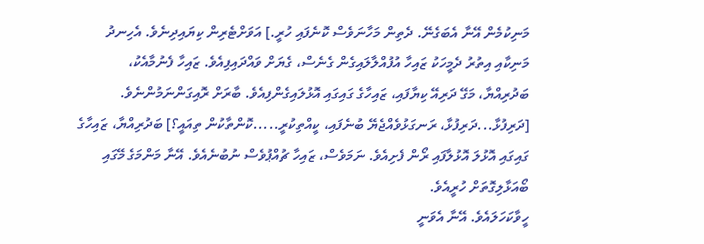މަނިކުމެން އޭނާ އެބަގެނޭ. ދެތިން މަހާނަވެސް ކޮނެފައި ހުރީ.] އަވަށްޓެރިން ކިޔައިދިނެވެ. އެހިނދު މަނިކާއި އިތުރު ދެމީހަކު ޒައިހާ އުފުއްލާލައިގެން ގެނެސް، ގެޔަށް ވައްދައިފިއެވެ. ޒައިހާ ފެނުމާއެކު، ބަދުރިއްޔާ، މަގޭ ދަރިއޭ ކިޔާފައި، ޒައިހާގެ ގައިގައި އޮޅުލައިގެންފިއެވެ. ބާރަށް ރޮއިގަންނަމުންނެވެ.
[ދަރިފުޅާ...ދަރިފުޅާ، ރަނގަޅުވެއްޖެޔޭ ބުނެފައި، ކީއްތިކުރީ.....ކޮންތާކުން ތިއައީ؟] ބަދުރިއްޔާ، ޒައިހާގެ ގައިގައި އޮޅުލަ އޮޅުލާފައި ރޯން ފެށިއެވެ. ނަމަވެސް، ޒައިހާ ޗުއްޕުވެސް ނުބުނެއެވެ. އޭނާ މަންމަގެ މޭގައި ބޯއަޅާލިގޮތަށް ހުރީއެވެ.
ހީވާކަހަލައެވެ. އޭނާ އެވަނީ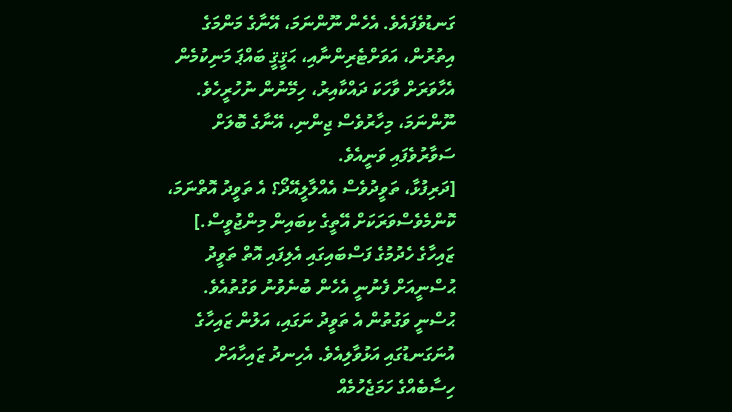ގަނޑުވެފައެވެ. އެހެން ނޫންނަމަ، އޭނާގެ މަންމަގެ އިތުރުން، އަވަށްޓެރިންނާއި، ޙަޤީޤީ ބައްޕަ މަނިކުމެން އެހާވަރަށް ވާހަކަ ދައްކާއިރު، ހިމޭނުން ނުހުރީހެވެ. ނޫންނަމަ، މިހާރުވެސް ޖިންނި، އޭނާގެ ބޮލަށް ސަވާރުވެފައި ވަނީއެވެ.
[ދަރިފުޅާ، ތަވީދުވެސް އެއްލާލީއޭދޯ؟ އެ ތަވީދު އޮތްނަމަ، ކޮންމެވެސްވަރަކަށް އޭތީގެ ކިބައިން މިންޖުވީސް.] ޒައިހާގެ ހެދުމުގެ ފަސްބައިގައި އެލިފައި އޮތް ތަވީދު ޙުސްނީއަށް ފެނުނީ އެހެން ބުނެވުނު ވަގުތުއެވެ.
ޙުސްނީ ވަގުތުން އެ ތަވީދު ނަގައި، އަލުން ޒައިހާގެ އުނަގަނޑުގައި އަޅުވާލިއެވެ. އެހިނދު ޒައިހާއަށް ހިސާބެއްގެ ހަމަޖެހުމެއް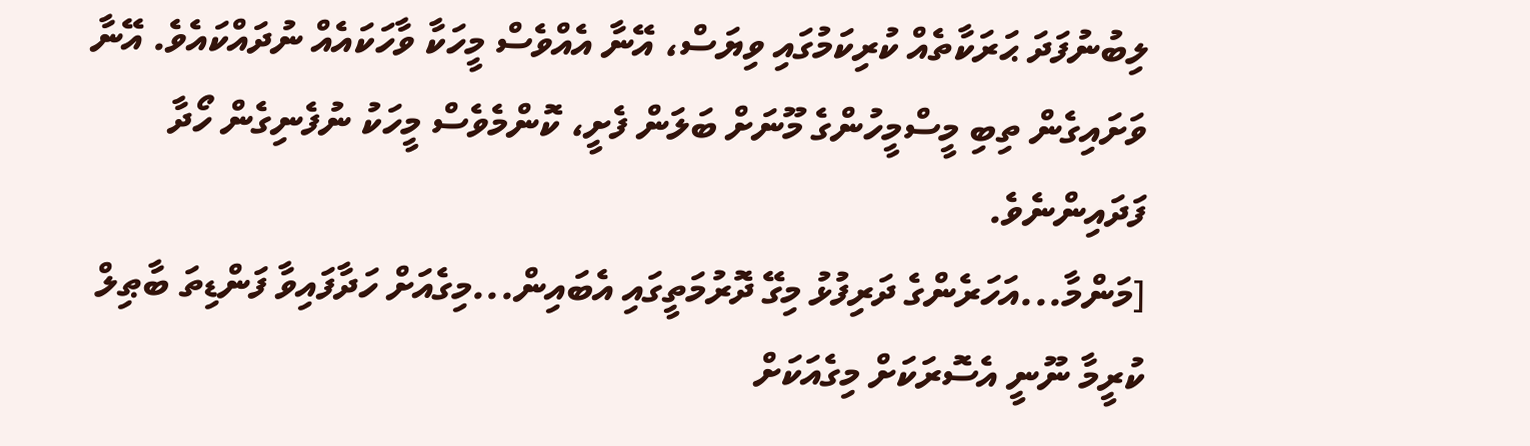ލިބުނުފަދަ ޙަރަކާތެއް ކުރިކަމުގައި ވިޔަސް، އޭނާ އެއްވެސް މީހަކާ ވާހަކައެއް ނުދައްކައެވެ. އޭނާ ވަށައިގެން ތިބި މީސްމީހުންގެ މޫނަށް ބަލަން ފެށީ، ކޮންމެވެސް މީހަކު ނުފެނިގެން ހޯދާ ފަދައިންނެވެ.
[މަންމާ...އަހަރެންގެ ދަރިފުޅު މިގޭ ދޮރުމަތީގައި އެބައިން...މިގެއަށް ހަދާފައިވާ ފަންޑިތަ ބާޠިލް ކުރީމާ ނޫނީ އެސޮރަކަށް މިގެއަކަށް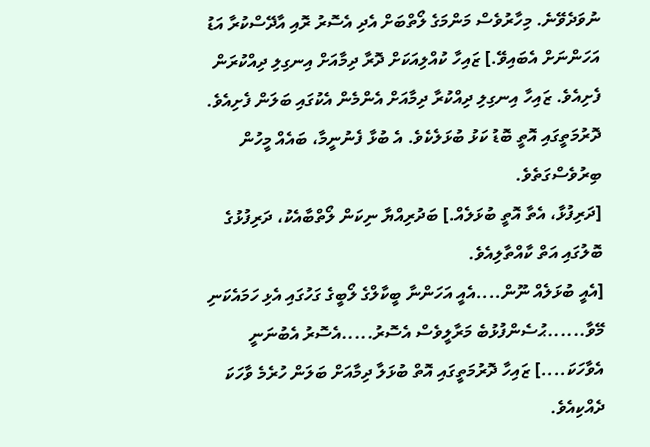ނުވަދެވޭނެ. މިހާރުވެސް މަންމަގެ ލޯތްބަށް އެދި އެސޮރު ރޮއި އާދޭސްކުރާ އަޑު އަހަންނަށް އެބައިވޭ.] ޒައިހާ ކުއްލިއަކަށް ދޮރާ ދިމާއަށް އިނގިލި ދިއްކުރަން ފެށިއެވެ. ޒައިހާ އިނގިލި ދިއްކުރާ ދިމާއަށް އެންމެން އެކުގައި ބަލަން ފެށިއެވެ. ދޮރުމަތީގައި އޮތީ ބޮޑު ކަޅު ބުޅަލެކެވެ. އެ ބުޅާ ފެނުނީމާ، ބައެއް މީހުން ބިރުވެސްގަތެވެ.
[ދަރިފުޅާ، އެތާ އޮތީ ބުޅަލެއް.] ބަދުރިއްޔާ ނިކަން ލޯތްބާއެކު، ދަރިފުޅުގެ ބޮލުގައި އަތް ކާއްތާލިއެވެ.
[އެއީ ބުޅަލެއް ނޫން....އެއީ އަހަންނާ ބީކާލްގެ ލޯބީގެ ގަހުގައި އެޅި ހަމައެކަނި މޭވާ......ޙުސެންފުޅުބެ މަރާލީވެސް އެސޮރު.....އެސޮރު އެބުނަނީ އެވާހަކަ....] ޒައިހާ ދޮރުމަތީގައި އޮތް ބުޅަލާ ދިމާއަށް ބަލަން ހުރެމެ ވާހަކަ ދެއްކިއެވެ.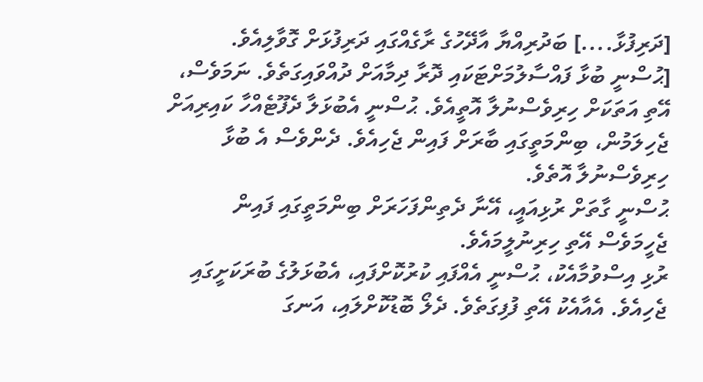[ދަރިފުޅާ....] ބަދުރިއްޔާ އާދޭހުގެ ރާގެއްގައި ދަރިފުޅަށް ގޮވާލިއެވެ.
[ޙުސްނީ ބުޅާ ފައްސާލުމަށްޓަކައި ދޮރާ ދިމާއަށް ދުއްވައިގަތެވެ. ނަމަވެސް، އޭތި އަތަކަށް ހިރިވެސްނުލާ އޮތީއެވެ. ޙުސްނީ އެބުޅަލާ ދެފޫޓެއްހާ ކައިރިއަށް ޖެހިލަމުން، ބިންމަތީގައި ބާރަށް ފައިން ޖެހިއެވެ. ދެންވެސް އެ ބުޅާ ހިރިވެސްނުލާ އޮތެވެ.
ޙުސްނީ ގާތަށް ރުޅިއައީ، އޭނާ ދެތިންފަހަރަށް ބިންމަތީގައި ފައިން ޖެހީމަވެސް އޭތި ހިރިނުލީމައެވެ.
ރުޅި އިސްވުމާއެކު، ޙުސްނީ އެއްފައި ކުރުކޮށްފައި، އެބުޅަލުގެ ބުރަކަށީގައި ޖެހިއެވެ. އެއާއެކު އޭތި ފުފިގަތެވެ. ދެލޯ ބޮޑުކޮށްލައި، އަނގަ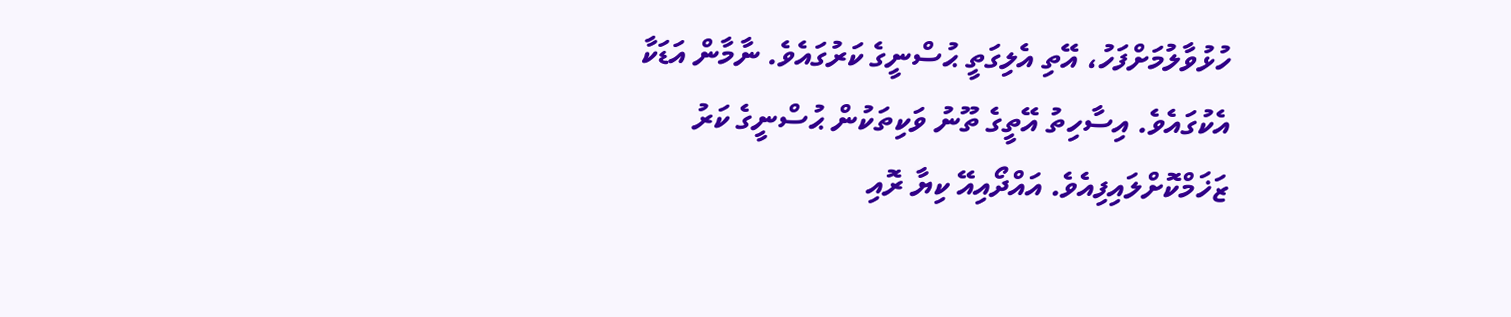ހުޅުވާލުމަށްފަހު، އޭތި އެލިގަތީ ޙުސްނީގެ ކަރުގައެވެ. ނާމާން އަޑަކާ އެކުގައެވެ. އިސާހިތު އޭތީގެ ތޫނު ވަކިތަކުން ޙުސްނީގެ ކަރު ޒަޚަމްކޮށްލައިފިއެވެ. އައްދޯއިއޭ ކިޔާ ރޮއި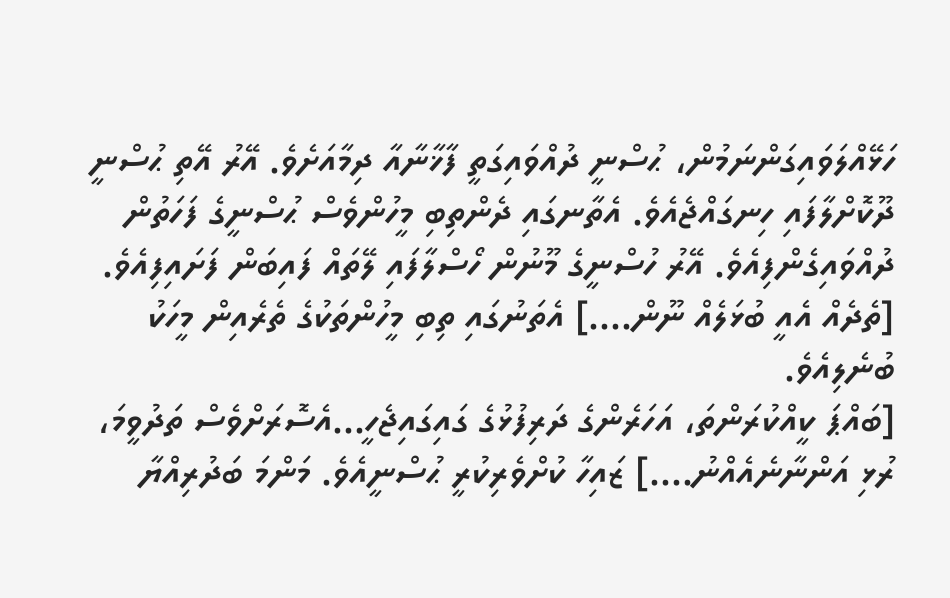ހަޅޭއްލަވައިގަންނަމުން، ޙުސްނީ ދުއްވައިގަތީ ފާޚާނާއާ ދިމާއަށެވެ. އޭރު އޭތި ޙުސްނީ ދޫކޮށްލާފައި ހިނގައްޖެއެވެ. އެތާނގައި ދެންތިބި މީހުންވެސް ޙުސްނީގެ ފަހަތުން ދުއްވައިގެންފިއެވެ. އޭރު ހުސްނީގެ މޫނުން ހޯސްލާފައި ލޭތައް ފައިބަން ފަށައިފިއެވެ.
[ތެދެއް އެއީ ބުޅަލެއް ނޫން....] އެތަނުގައި ތިބި މީހުންތަކުގެ ތެރެއިން މީހަކު ބުނެލިއެވެ.
[ބައްޕަ ކީއްކުރަންތަ، އަހަރެންގެ ދަރިފުޅުގެ ގައިގައިޖެހީ...އެސޮރަށްވެސް ތަދުވީމަ، ރުޅި އަންނާނެއެއްނު....] ޒައިހާ ކުށްވެރިކުރީ ޙުސްނީއެވެ. މަންމަ ބަދުރިއްޔާ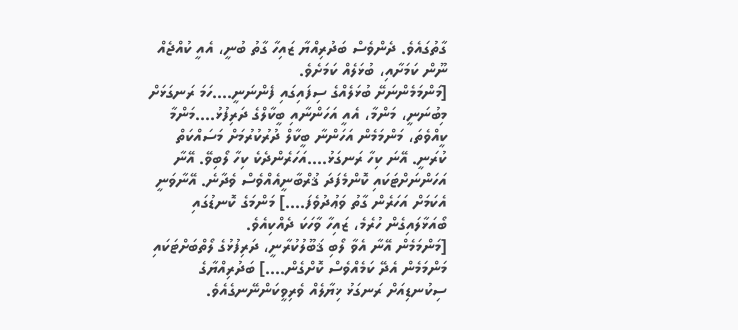ގާތުގައެވެ. ދެންވެސް ބަދުރިއްޔާ ޒައިހާ ގާތު ބުނީ، އެއީ ކުއްޖެއް ނޫން ކަމަށާއި، ބުޅަލެއް ކަމަށެވެ.
[މަންމަމެންނަށޭ ބުޅަލެއްގެ ސިފައިގައި ފެންނަނީ....ހަމަ ރަނގަޅަށް މިބުނަނީ، މަންމާ، އެއީ އަހަންނާއި ބީކާލްގެ ދަރިފުޅު....މަންމާ ކީއްވެތަ، މަންމަމެން އަހަންނާ ބީކާލް ދުރުކުރުމަށް މަސައްކަތް ކުރަނީ. އޭނަ ކިހާ ރަނގަޅު....އަހަރެންދެކެ ކިހާ ލޯބިވޭ. އޭނާ އަހަންނަށްޓަކައި ކޮންމެފަދަ ޤުރްބާނީއެއްވެސް ވެދާނެ. އޭނާވަނީ އެކަމަށް އަހަރެން ގާތު ވަޢުދުވެފަ....] މަންމަގެ ކޮނޑުގައި ބޯއަޅާލައިގެން ހުރެމެ، ޒައިހާ ވާހަކަ ދެއްކިއެވެ.
[މަންމަމެން އޭނާ އެވާ ލޯބި ޤަބޫލުކުރާނީ، ދަރިފުޅުގެ ލޯތްބަށްޓަކައި މަންމަމެން އެދޭ ކަމެއްވެސް ކޮށްގެން....] ބަދުރިއްޔާގެ ސިކުނޑިއަށް ރަނގަޅު ޚިޔާލެއް ވެރިވީކަންނޭނގެއެވެ.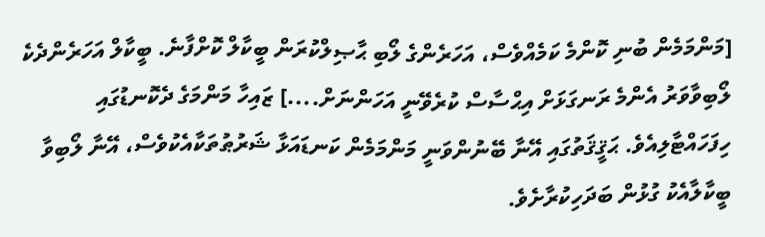[މަންމަމެން ބުނި ކޮންމެ ކަމެއްވެސް، އަހަރެންގެ ލޯބި ޙާޞިލްކުރަން ބީކާލް ކޮށްފާނެ. ބީކާލް އަހަރެންދެކެ ލޯބިވާވަރު އެންމެ ރަނގަޅަށް އިޙްސާސް ކުރެވޭނީ އަހަންނަށް....] ޒައިހާ މަންމަގެ ދެކޮނޑުގައި ހިފަހައްޓާލިއެވެ. ޙަޤީޤަތުގައި އޭނާ ބޭނުންވަނީ މަންމަމެން ކަނޑައަޅާ ޝަރުޠުތަކާއެކުވެސް، އޭނާ ލޯބިވާ ބީކާލާއެކު ގުޅުން ބަދަހިކުރާށެވެ.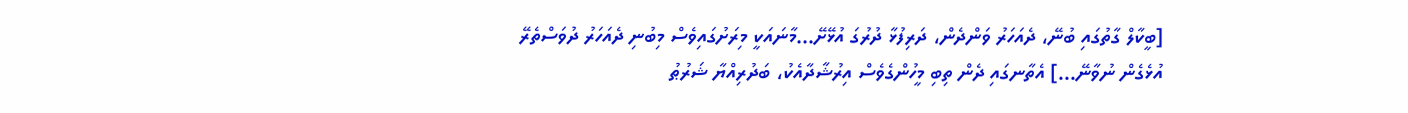[ބީކާލް ގާތުގައި ބުނޭ، ދެއަހަރު ވަންދެން، ދަރިފުޅާ ދުރުގަ އުޅޭށޭ...މާނައަކީ މިރަށުގައިވެސް މިބުނި ދެއަހަރު ދުވަސްތެރޭ އުޅެގެން ނުވާނޭ...] އެތާނގައި ދެން ތިބި މީހުންގެވެސް އިރުޝާދާއެކު، ބަދުރިއްޔާ ޝަރުޠު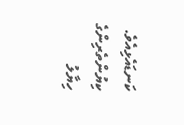ކަނޑައެޅިއެވެ.
ކިޔުންތެރިންގެ ހިޔާލު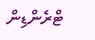ޓްރެންޑިން